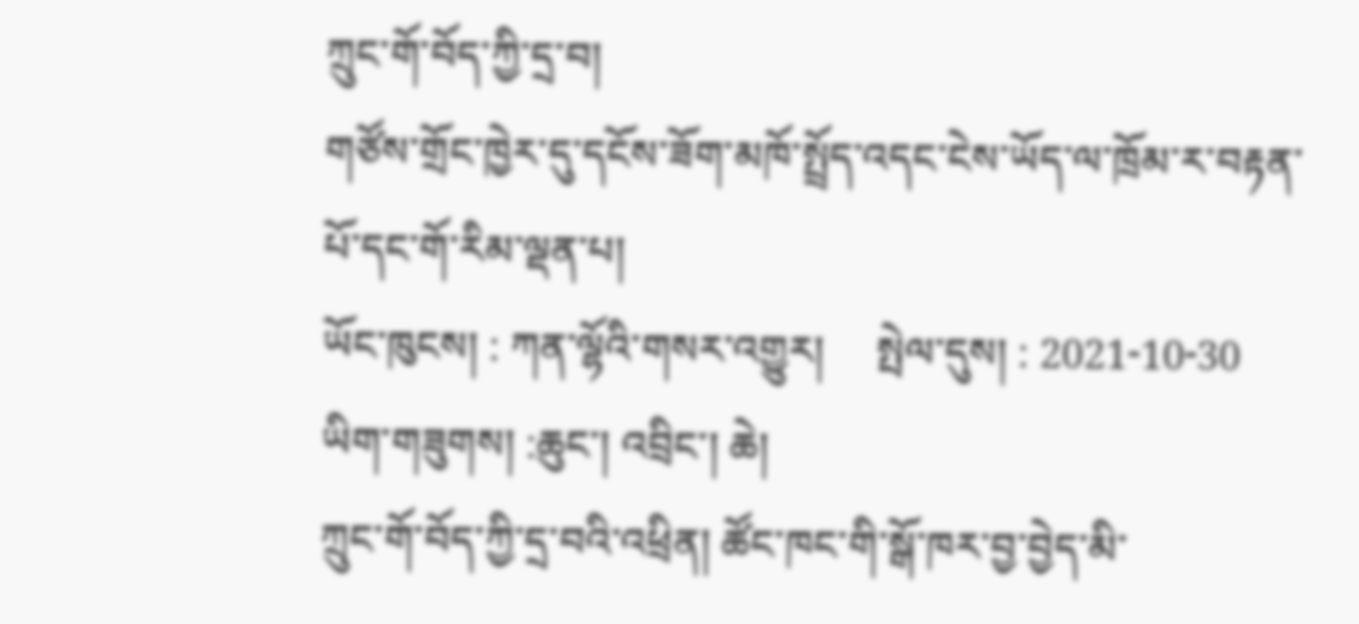ཀྲུང་གོ་བོད་ཀྱི་དྲ་བ།
གཙོས་གྲོང་ཁྱེར་དུ་དངོས་ཟོག་མཁོ་སྤྲོད་འདང་ངེས་ཡོད་ལ་ཁྲོམ་ར་བརྟན་པོ་དང་གོ་རིམ་ལྡན་པ།
ཡོང་ཁུངས། : ཀན་ལྷོའི་གསར་འགྱུར།     སྤེལ་དུས། : 2021-10-30
ཡིག་གཟུགས། :ཆུང་། འབྲིང་། ཆེ།
ཀྲུང་གོ་བོད་ཀྱི་དྲ་བའི་འཕྲིན། ཚོང་ཁང་གི་སྒོ་ཁར་བྱ་བྱེད་མི་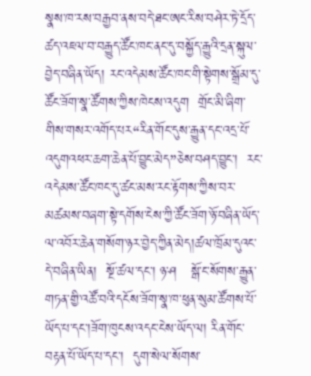སྣས་ཁ་རས་བརྒྱབ་ནས་བདེ་ཐང་ཨང་རིས་བཤེར་ཏེ་དྲོད་ཚད་འཇལ་བ་བརྒྱུད་ཚོང་ཁང་ནང་དུ་བསྐྱོད་རྒྱུའི་དྲན་སྐུལ་བྱེད་བཞིན་ཡོད། རང་འདེམས་ཚོང་ཁང་གི་སྟེགས་སྒྲོམ་དུ་ཚོང་ཟོག་སྣ་ཚོགས་ཀྱིས་ཁེངས་འདུག  གྲོང་མི་ཞིག་གིས་གསར་འགོད་པར“རིན་གོང་དུས་རྒྱུན་དང་འདྲ་པོ་འདུགའཕར་ཆག་ཆེན་པོ་བྱུང་མེད”ཅེས་བཤད་བྱུང་།  རང་འདེམས་ཚོང་ཁང་དུ་ཚང་མས་རང་རྟོགས་ཀྱིས་བར་མཚམས་བཞག་སྟེ་དགོས་ངེས་ཀྱི་ཚོང་ཟོག་ཉོ་བཞིན་ཡོད་ལ་འབོར་ཆེན་གསོག་ཉར་བྱེད་ཀྱིན་མེད།ཚལ་ཁྲོམ་དུའང་དེ་བཞིན་ཡིན།  སྔོ་ཚལ་དང་། ཉ་ཤ   སྒོ་ང་སོགས་རྒྱུན་གཏན་གྱི་འཚོ་བའི་དངོས་ཟོག་སྣ་ཁ་ཕུན་སུམ་ཚོགས་པོ་ཡོད་པ་དང་།ཟོག་ཁུངས་འདང་ངེས་ཡོད་ལ། རིན་གོང་བརྟན་པོ་ཡོད་པ་དང་།  དུག་སེལ་སོགས་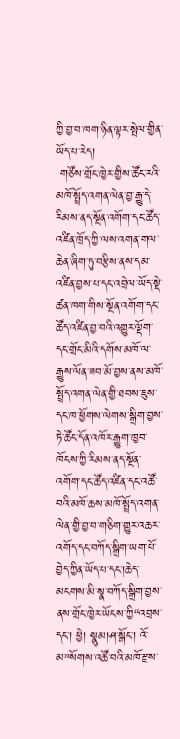ཀྱི་བྱ་བ་ཁག་ཉིན་ལྟར་སྤེལ་གྱིན་ཡོད་པ་རེད།
 གཙོས་གྲོང་ཁྱེར་གྱིས་ཚོང་རའི་མཁོ་སྤྲོད་འགན་ལེན་བྱ་རྒྱུ་དེ་རིམས་ནད་སྔོན་འགོག་དང་ཚོད་འཛིན་ཁྲོད་ཀྱི་ལས་འགན་གལ་ཆེན་ཞིག་ཏུ་བརྩིས་ནས་དམ་འཛིན་བྱས་པ་དང་འབྲེལ་ཡོད་སྡེ་ཚན་ཁག་གིས་སྔོན་འགོག་དང་ཚོད་འཛིན་བྱ་བའི་འགྱུར་ལྡོག་དང་གྲོང་མིའི་དགོས་མཁོ་ལ་རྒྱུས་ལོན་ཟབ་མོ་བྱས་ནས་མཁོ་སྤྲོད་འགན་ལེན་གྱི་ཐབས་ཇུས་དང་ཁ་ཕྱོགས་ལེགས་སྒྲིག་བྱས་ཏེ་ཚོང་དོན་འཁོར་རྒྱུག་ཁྱབ་ཁོངས་ཀྱི་རིམས་ནད་སྔོན་འགོག་དང་ཚོད་འཛིན་དང་འཚོ་བའི་མཁོ་ཆས་མཁོ་སྤྲོད་འགན་ལེན་གྱི་བྱ་བ་གཅིག་གྱུར་འཆར་འགོད་དང་བཀོད་སྒྲིག་ཡག་པོ་བྱེད་ཀྱིན་ཡོད་པ་དང་།ཆེད་མངགས་མི་སྣ་བཀོད་སྒྲིག་བྱས་ནས་གྲོང་ཁྱེར་ཡོངས་ཀྱི“འབྲས་དང་། ཕྱེ། སྣུམ།ཤ་སྒོང་། འོ་མ”སོགས་འཚོ་བའི་མཁོ་རྫས་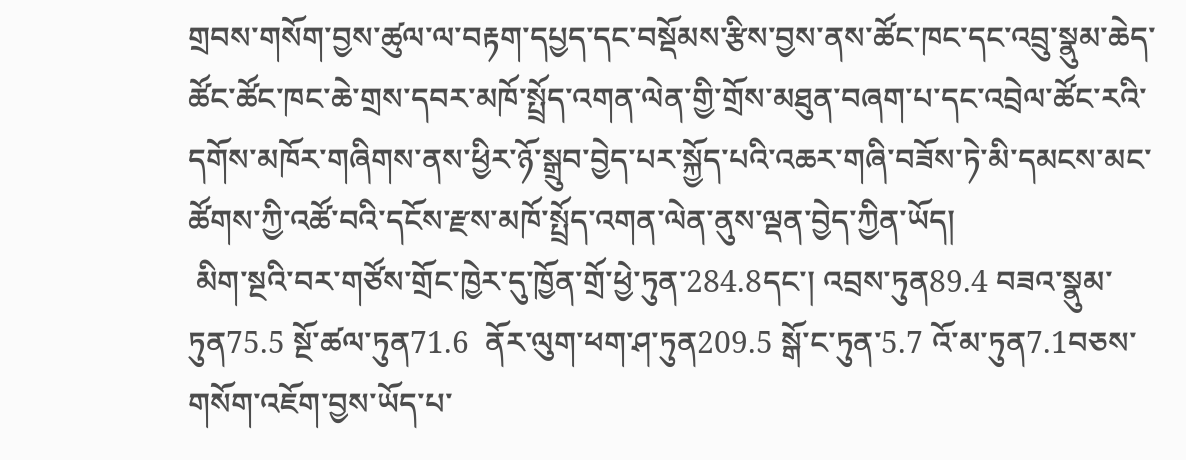གྲབས་གསོག་བྱས་ཚུལ་ལ་བརྟག་དཔྱད་དང་བསྡོམས་རྩིས་བྱས་ནས་ཚོང་ཁང་དང་འབྲུ་སྣུམ་ཆེད་ཚོང་ཚོང་ཁང་ཆེ་གྲས་དབར་མཁོ་སྤྲོད་འགན་ལེན་གྱི་གྲོས་མཐུན་བཞག་པ་དང་འབྲེལ་ཚོང་རའི་དགོས་མཁོར་གཞིགས་ནས་ཕྱིར་ཉོ་སྒྲུབ་བྱེད་པར་སྐྱོད་པའི་འཆར་གཞི་བཟོས་ཏེ་མི་དམངས་མང་ཚོགས་ཀྱི་འཚོ་བའི་དངོས་རྫས་མཁོ་སྤྲོད་འགན་ལེན་ནུས་ལྡན་བྱེད་ཀྱིན་ཡོད།
 མིག་སྔའི་བར་གཙོས་གྲོང་ཁྱེར་དུ་ཁྱོན་གྲོ་ཕྱེ་ཏུན་284.8དང་། འབྲས་ཏུན89.4 བཟའ་སྣུམ་ཏུན75.5 སྔོ་ཚལ་ཏུན71.6  ནོར་ལུག་ཕག་ཤ་ཏུན209.5 སྒོ་ང་ཏུན་5.7 འོ་མ་ཏུན7.1བཅས་གསོག་འཇོག་བྱས་ཡོད་པ་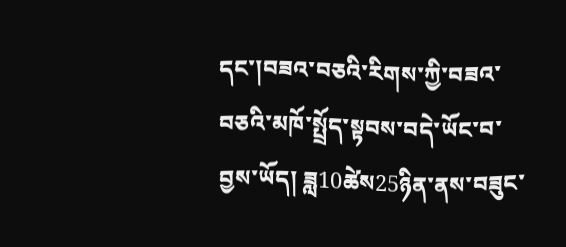དང་།བཟའ་བཅའི་རིགས་ཀྱི་བཟའ་བཅའི་མཁོ་སྤྲོད་སྟབས་བདེ་ཡོང་བ་བྱས་ཡོད། ཟླ10ཚེས25ཉིན་ནས་བཟུང་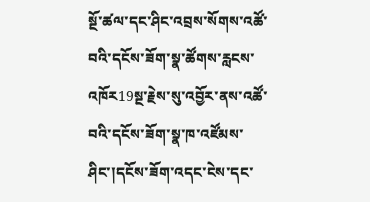སྔོ་ཚལ་དང་ཤིང་འབྲས་སོགས་འཚོ་བའི་དངོས་ཟོག་སྣ་ཚོགས་རླངས་འཁོར19སྔ་རྗེས་སུ་འབྱོར་ནས་འཚོ་བའི་དངོས་ཟོག་སྣ་ཁ་འཛོམས་ཤིང་།དངོས་ཟོག་འདང་ངེས་དང་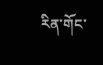རིན་གོང་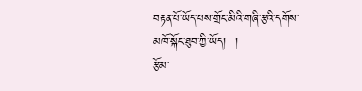བརྟན་པོ་ཡོད་པས་གྲོང་མིའི་གཞི་རྩའི་དགོས་མཁོ་སྐོང་ཐུབ་ཀྱི་ཡོད།  །
རྩོམ་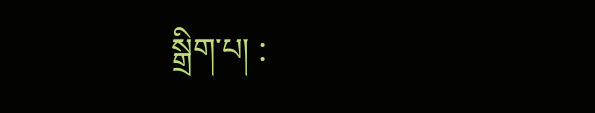སྒྲིག་པ། :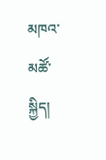མཁའ་མཚོ་སྐྱིད།